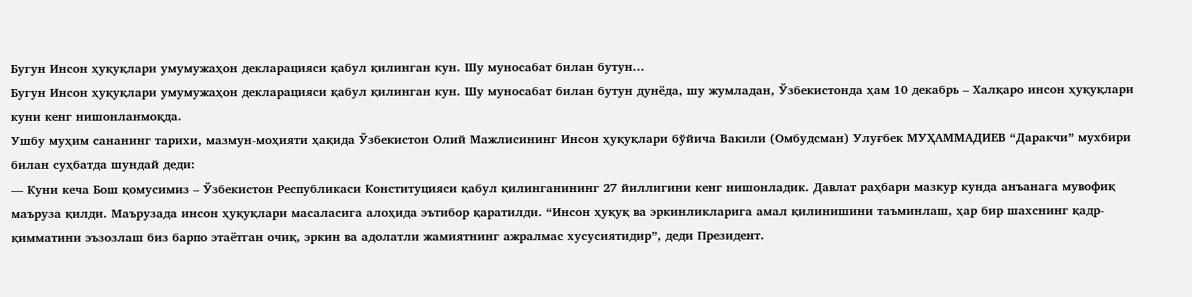Бугун Инсон ҳуқуқлари умумужаҳон декларацияси қабул қилинган кун. Шу муносабат билан бутун...
Бугун Инсон ҳуқуқлари умумужаҳон декларацияси қабул қилинган кун. Шу муносабат билан бутун дунёда, шу жумладан, Ўзбекистонда ҳам 10 декабрь – Халқаро инсон ҳуқуқлари куни кенг нишонланмоқда.
Ушбу муҳим сананинг тарихи, мазмун-моҳияти ҳақида Ўзбекистон Олий Мажлисининг Инсон ҳуқуқлари бўйича Вакили (Омбудсман) Улуғбек МУҲАММАДИЕВ “Даракчи” мухбири билан суҳбатда шундай деди:
— Куни кеча Бош қомусимиз – Ўзбекистон Республикаси Конституцияси қабул қилинганининг 27 йиллигини кенг нишонладик. Давлат раҳбари мазкур кунда анъанага мувофиқ маъруза қилди. Маърузада инсон ҳуқуқлари масаласига алоҳида эътибор қаратилди. “Инсон ҳуқуқ ва эркинликларига амал қилинишини таъминлаш, ҳар бир шахснинг қадр-қимматини эъзозлаш биз барпо этаётган очиқ, эркин ва адолатли жамиятнинг ажралмас хусусиятидир”, деди Президент.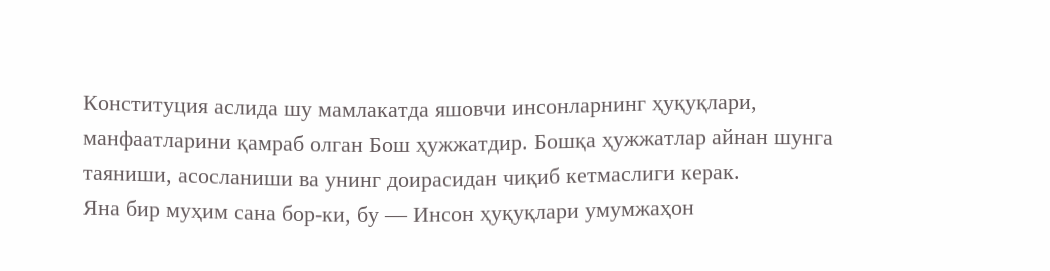Конституция аслида шу мамлакатда яшовчи инсонларнинг ҳуқуқлари, манфаатларини қамраб олган Бош ҳужжатдир. Бошқа ҳужжатлар айнан шунга таяниши, асосланиши ва унинг доирасидан чиқиб кетмаслиги керак.
Яна бир муҳим сана бор-ки, бу — Инсон ҳуқуқлари умумжаҳон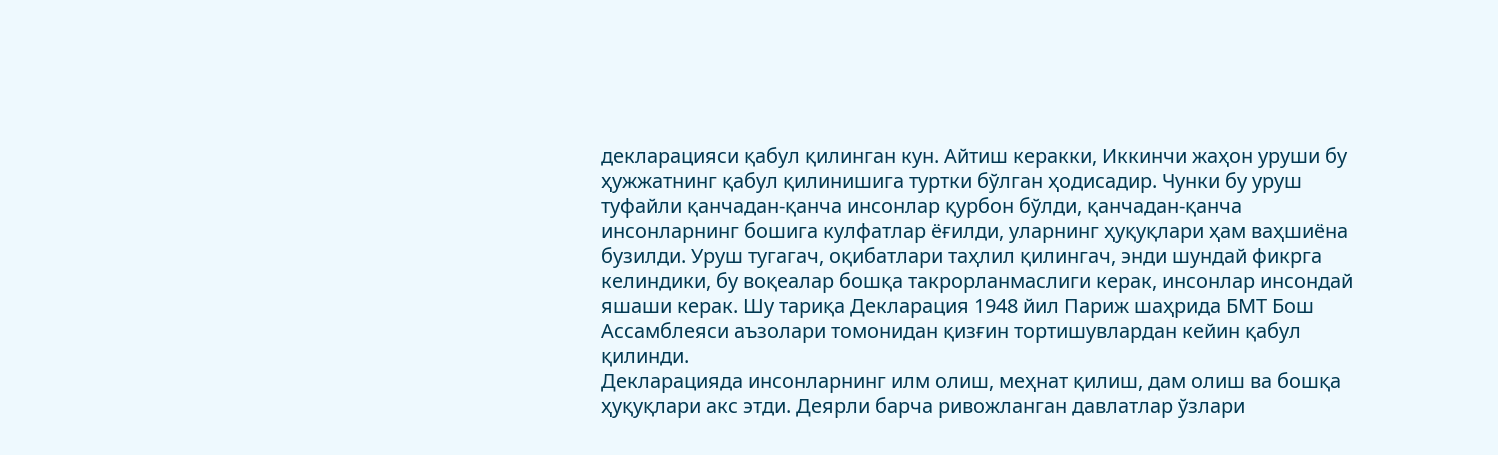декларацияси қабул қилинган кун. Айтиш керакки, Иккинчи жаҳон уруши бу ҳужжатнинг қабул қилинишига туртки бўлган ҳодисадир. Чунки бу уруш туфайли қанчадан-қанча инсонлар қурбон бўлди, қанчадан-қанча инсонларнинг бошига кулфатлар ёғилди, уларнинг ҳуқуқлари ҳам ваҳшиёна бузилди. Уруш тугагач, оқибатлари таҳлил қилингач, энди шундай фикрга келиндики, бу воқеалар бошқа такрорланмаслиги керак, инсонлар инсондай яшаши керак. Шу тариқа Декларация 1948 йил Париж шаҳрида БМТ Бош Ассамблеяси аъзолари томонидан қизғин тортишувлардан кейин қабул қилинди.
Декларацияда инсонларнинг илм олиш, меҳнат қилиш, дам олиш ва бошқа ҳуқуқлари акс этди. Деярли барча ривожланган давлатлар ўзлари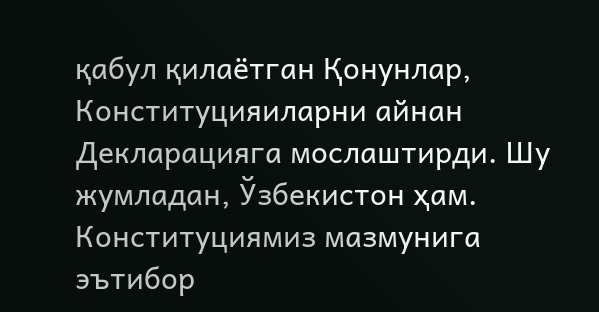қабул қилаётган Қонунлар, Конституцияиларни айнан Декларацияга мослаштирди. Шу жумладан, Ўзбекистон ҳам. Конституциямиз мазмунига эътибор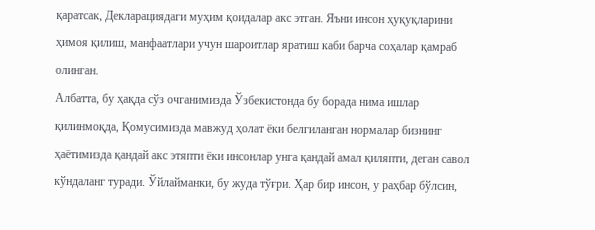қаратсак, Декларациядаги муҳим қоидалар акс этган. Яъни инсон ҳуқуқларини ҳимоя қилиш, манфаатлари учун шароитлар яратиш каби барча соҳалар қамраб олинган.
Албатта, бу ҳақда сўз очганимизда Ўзбекистонда бу борада нима ишлар қилинмоқда, Қомусимизда мавжуд ҳолат ёки белгиланган нормалар бизнинг ҳаётимизда қандай акс этяпти ёки инсонлар унга қандай амал қиляпти, деган савол кўндаланг туради. Ўйлайманки, бу жуда тўғри. Ҳар бир инсон, у раҳбар бўлсин,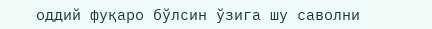оддий фуқаро бўлсин ўзига шу саволни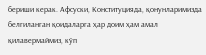бериши керак. Афсуски, Конституцияда, қонунларимизда белгиланган қоидаларга ҳар доим ҳам амал қилавермаймиз, кўп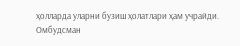ҳолларда уларни бузиш ҳолатлари ҳам учрайди.
Омбудсман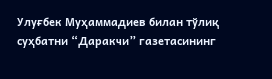Улуғбек Муҳаммадиев билан тўлиқ суҳбатни “Даракчи” газетасининг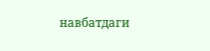навбатдаги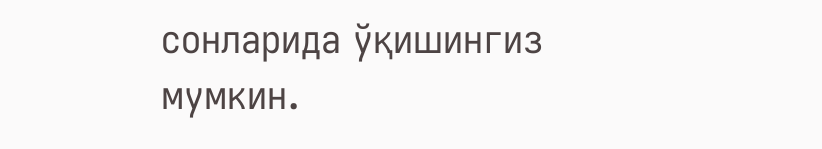сонларида ўқишингиз мумкин.